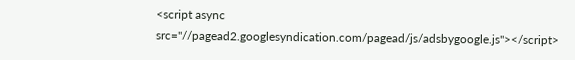<script async src="//pagead2.googlesyndication.com/pagead/js/adsbygoogle.js"></script>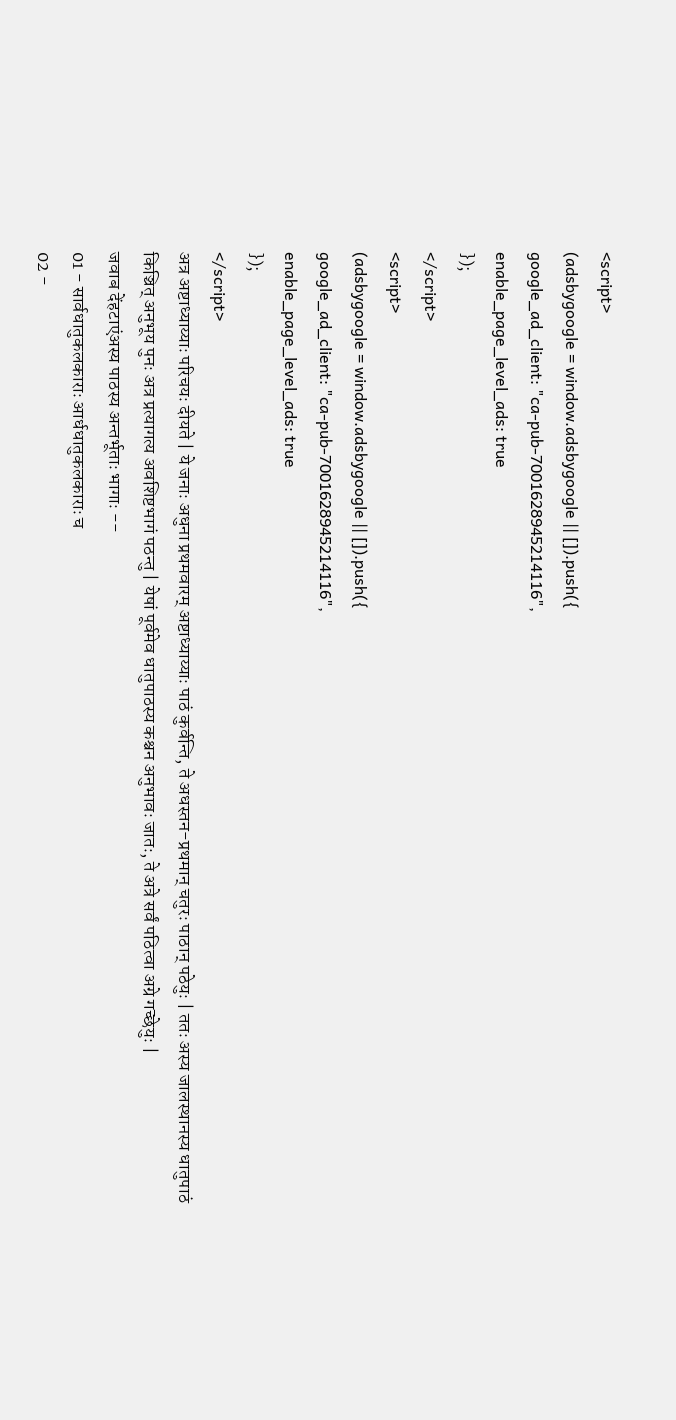<script>
(adsbygoogle = window.adsbygoogle || []).push({
google_ad_client: "ca-pub-7001628945214116",
enable_page_level_ads: true
});
</script>
<script>
(adsbygoogle = window.adsbygoogle || []).push({
google_ad_client: "ca-pub-7001628945214116",
enable_page_level_ads: true
});
</script>
अत्र अष्टाध्याय्याः परिचयः दीयते | ये जनाः अधुना प्रथमवारम् अष्टाध्याय्याः पाठं कुर्वन्ति, ते अधस्तन-प्रथमान् चतुरः पाठान् पठेयुः | ततः अस्य जालस्थानस्य धातुपाठं किञ्चित् अनुभूय पुनः अत्र प्रत्यागत्य अवशिष्टभागं पठन्तु | येषां पूर्वमेव धातुपाठस्य कश्चन अनुभावः जातः, ते अत्रे सर्वं पठित्वा अग्रे गच्छेयुः |
जवाब देंहटाएंअस्य पाठस्य अन्तर्भूताः भागाः --
01 - सार्वधातुकलकाराः आर्धधातुकलकाराः च
02 -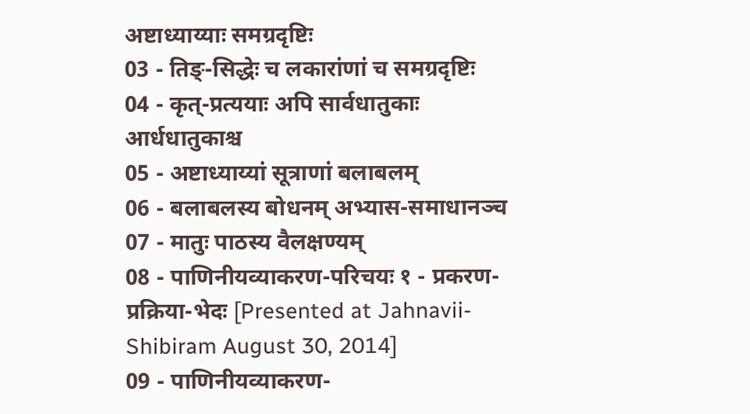अष्टाध्याय्याः समग्रदृष्टिः
03 - तिङ्-सिद्धेः च लकारांणां च समग्रदृष्टिः
04 - कृत्-प्रत्ययाः अपि सार्वधातुकाः आर्धधातुकाश्च
05 - अष्टाध्याय्यां सूत्राणां बलाबलम्
06 - बलाबलस्य बोधनम् अभ्यास-समाधानञ्च
07 - मातुः पाठस्य वैलक्षण्यम्
08 - पाणिनीयव्याकरण-परिचयः १ - प्रकरण-प्रक्रिया-भेदः [Presented at Jahnavii-Shibiram August 30, 2014]
09 - पाणिनीयव्याकरण-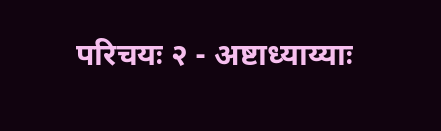परिचयः २ - अष्टाध्याय्याः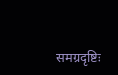समग्रदृष्टिः